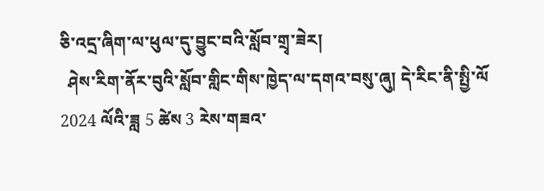ཅི་འདྲ་ཞིག་ལ་ཕུལ་དུ་བྱུང་བའི་སློབ་གྲྭ་ཟེར།
  ཤེས་རིག་ནོར་བུའི་སློབ་གླིང་གིས་ཁྱེད་ལ་དགའ་བསུ་ཞུ། དེ་རིང་ནི་སྤྱི་ལོ 2024 ལོའི་ཟླ 5 ཚེས 3 རེས་གཟའ་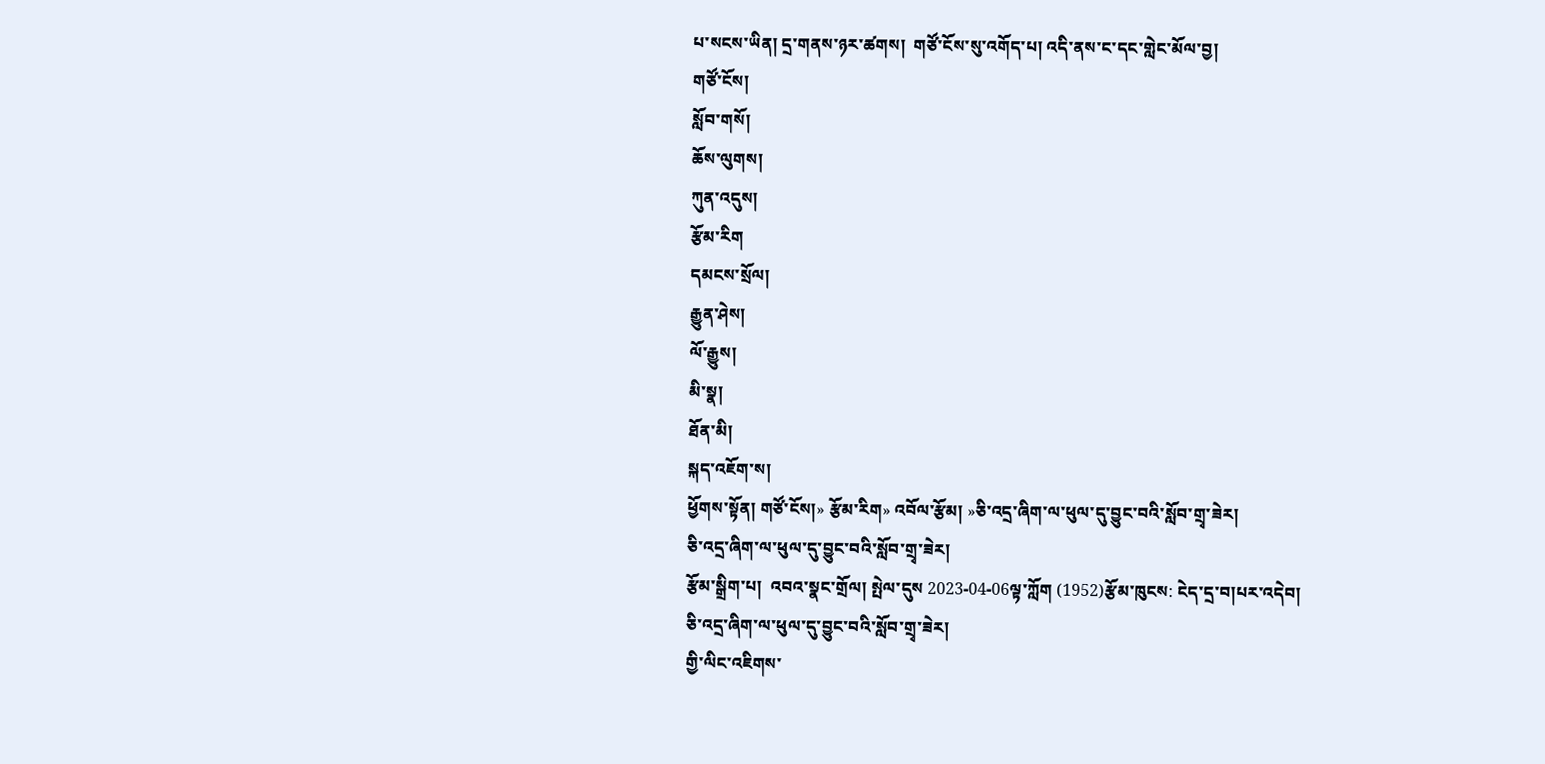པ་སངས་ཡིན། དྲ་གནས་ཉར་ཚགས།  གཙོ་ངོས་སུ་འགོད་པ། འདི་ནས་ང་དང་གླེང་མོལ་བྱ།
གཙོ་ངོས།
སློབ་གསོ།
ཆོས་ལུགས།
ཀུན་འདུས།
རྩོམ་རིག
དམངས་སྲོལ།
རྒྱུན་ཤེས།
ལོ་རྒྱུས།
མི་སྣ།
ཐོན་མི།
སྐད་འཇོག་ས།
ཕྱོགས་སྟོན། གཙོ་ངོས།» རྩོམ་རིག» འབོལ་རྩོམ། »ཅི་འདྲ་ཞིག་ལ་ཕུལ་དུ་བྱུང་བའི་སློབ་གྲྭ་ཟེར།
ཅི་འདྲ་ཞིག་ལ་ཕུལ་དུ་བྱུང་བའི་སློབ་གྲྭ་ཟེར།
རྩོམ་སྒྲིག་པ།  འབའ་སྣང་གྲོལ། སྤེལ་དུས 2023-04-06ལྟ་ཀློག (1952)རྩོམ་ཁུངས: ངེད་དྲ་བ།པར་འདེབ།
ཅི་འདྲ་ཞིག་ལ་ཕུལ་དུ་བྱུང་བའི་སློབ་གྲྭ་ཟེར།
གྱི་ལིང་འཇིགས་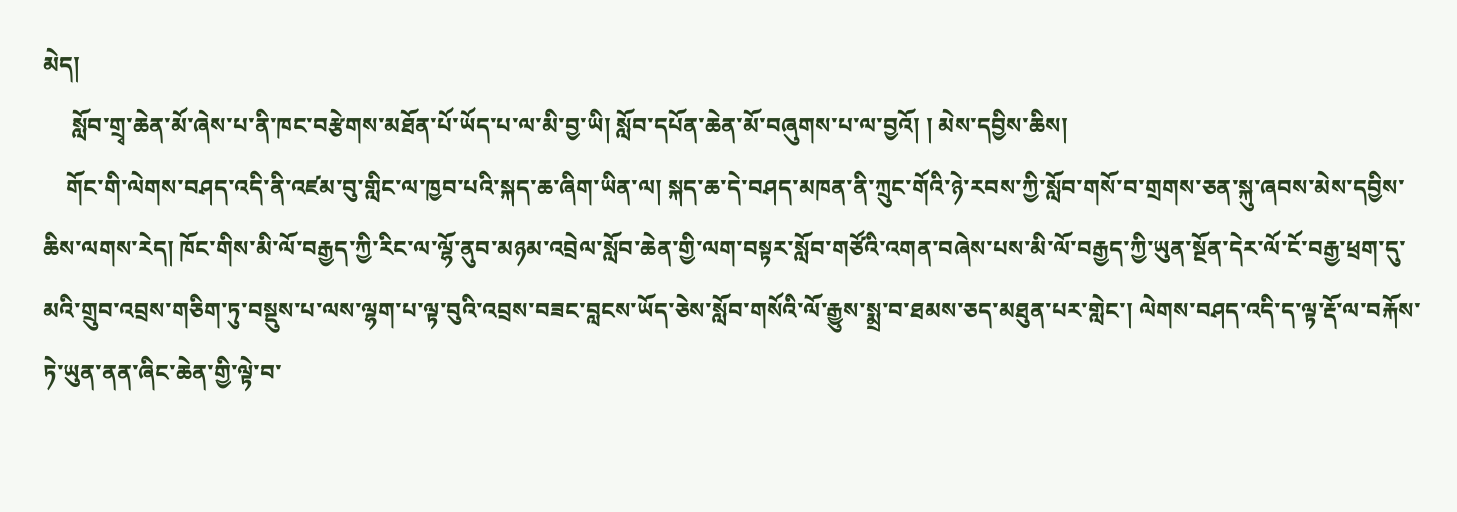མེད།
     སློབ་གྲྭ་ཆེན་མོ་ཞེས་པ་ནི་ཁང་བརྩེགས་མཐོན་པོ་ཡོད་པ་ལ་མི་བྱ་ཡི། སློབ་དཔོན་ཆེན་མོ་བཞུགས་པ་ལ་བྱའོ། ། མེས་དབྱིས་ཆིས།
    གོང་གི་ལེགས་བཤད་འདི་ནི་འཛམ་བུ་གླིང་ལ་ཁྱབ་པའི་སྐད་ཆ་ཞིག་ཡིན་ལ། སྐད་ཆ་དེ་བཤད་མཁན་ནི་ཀྲུང་གོའི་ཉེ་རབས་ཀྱི་སློབ་གསོ་བ་གྲགས་ཅན་སྐུ་ཞབས་མེས་དབྱིས་ཆིས་ལགས་རེད། ཁོང་གིས་མི་ལོ་བརྒྱད་ཀྱི་རིང་ལ་ལྷོ་ནུབ་མཉམ་འབྲེལ་སློབ་ཆེན་གྱི་ལག་བསྟར་སློབ་གཙོའི་འགན་བཞེས་པས་མི་ལོ་བརྒྱད་ཀྱི་ཡུན་སྔོན་དེར་ལོ་ངོ་བརྒྱ་ཕྲག་དུ་མའི་གྲུབ་འབྲས་གཅིག་ཏུ་བསྡུས་པ་ལས་ལྷག་པ་ལྟ་བུའི་འབྲས་བཟང་བླངས་ཡོད་ཅེས་སློབ་གསོའི་ལོ་རྒྱུས་སྨྲ་བ་ཐམས་ཅད་མཐུན་པར་གླེང་། ལེགས་བཤད་འདི་ད་ལྟ་རྡོ་ལ་བརྐོས་ཏེ་ཡུན་ནན་ཞིང་ཆེན་གྱི་ལྟེ་བ་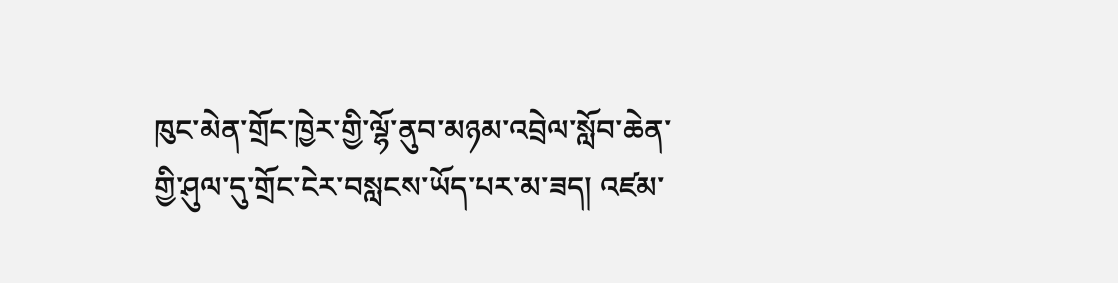ཁུང་མེན་གྲོང་ཁྱེར་གྱི་ལྷོ་ནུབ་མཉམ་འབྲེལ་སློབ་ཆེན་གྱི་ཤུལ་དུ་གྲོང་ངེར་བསླངས་ཡོད་པར་མ་ཟད། འཛམ་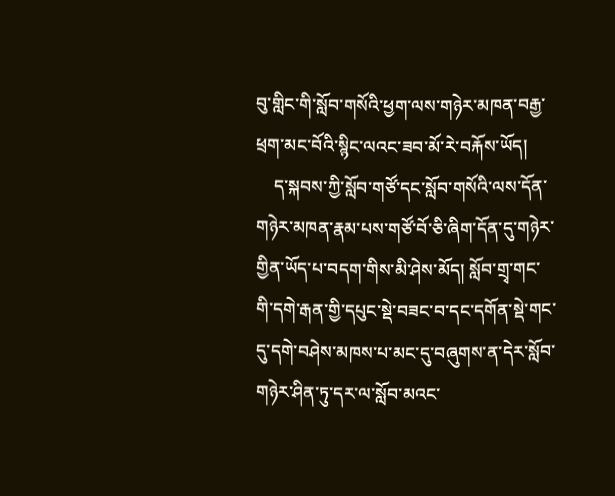བུ་གླིང་གི་སློབ་གསོའི་ཕྱག་ལས་གཉེར་མཁན་བརྒྱ་ཕྲག་མང་བོའི་སྙིང་ལའང་ཟབ་མོ་རེ་བརྐོས་ཡོད།
    ད་སྐབས་ཀྱི་སློབ་གཙོ་དང་སློབ་གསོའི་ལས་དོན་གཉེར་མཁན་རྣམ་པས་གཙོ་བོ་ཅི་ཞིག་དོན་དུ་གཉེར་གྱིན་ཡོད་པ་བདག་གིས་མི་ཤེས་མོད། སློབ་གྲྭ་གང་གི་དགེ་རྒན་གྱི་དཔུང་སྡེ་བཟང་བ་དང་དགོན་སྡེ་གང་དུ་དགེ་བཤེས་མཁས་པ་མང་དུ་བཞུགས་ན་དེར་སློབ་གཉེར་ཤིན་ཏུ་དར་ལ་སློབ་མའང་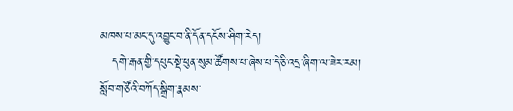མཁས་པ་མང་དུ་འབྱུང་བ་ནི་དོན་དངོས་ཤིག་རེད།
   དགེ་རྒན་གྱི་དཔུང་སྡེ་ཕུན་སུམ་ཚོགས་པ་ཞེས་པ་དེ་ཅི་འདྲ་ཞིག་ལ་ཟེར་རམ། སློབ་གཙོའི་བཀོད་སྒྲིག་རྣམས་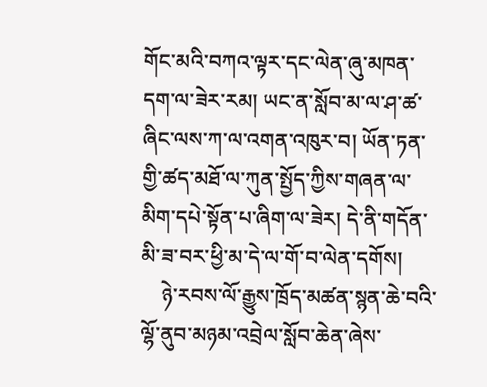གོང་མའི་བཀའ་ལྟར་དང་ལེན་ཞུ་མཁན་དག་ལ་ཟེར་རམ། ཡང་ན་སློབ་མ་ལ་ཤ་ཚ་ཞིང་ལས་ཀ་ལ་འགན་འཁུར་བ། ཡོན་ཏན་གྱི་ཚད་མཐོ་ལ་ཀུན་སྤྱོད་ཀྱིས་གཞན་ལ་མིག་དཔེ་སྟོན་པ་ཞིག་ལ་ཟེར། དེ་ནི་གདོན་མི་ཟ་བར་ཕྱི་མ་དེ་ལ་གོ་བ་ལེན་དགོས།
    ཉེ་རབས་ལོ་རྒྱུས་ཁྲོད་མཚན་སྙན་ཆེ་བའི་ལྷོ་ནུབ་མཉམ་འབྲེལ་སློབ་ཆེན་ཞེས་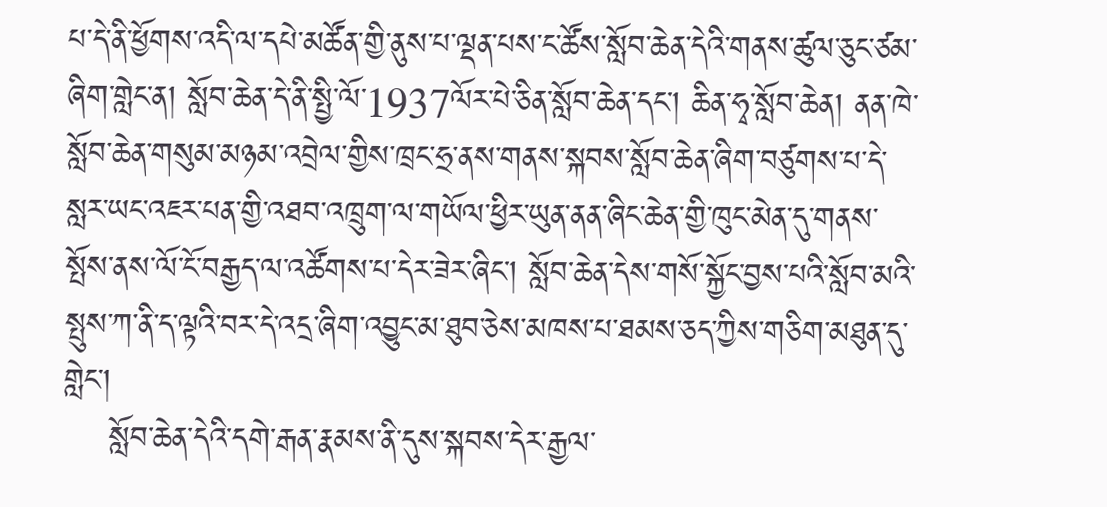པ་དེ་ནི་ཕྱོགས་འདི་ལ་དཔེ་མཚོན་གྱི་ནུས་པ་ལྡན་པས་ང་ཚོས་སློབ་ཆེན་དེའི་གནས་ཚུལ་ཅུང་ཙམ་ཞིག་གླེང་ན། སློབ་ཆེན་དེ་ནི་སྤྱི་ལོ་1937ལོར་པེ་ཅིན་སློབ་ཆེན་དང་། ཆིན་ཧྭ་སློབ་ཆེན། ནན་ཁེ་སློབ་ཆེན་གསུམ་མཉམ་འབྲེལ་གྱིས་ཁྲང་ཧྲ་ནས་གནས་སྐབས་སློབ་ཆེན་ཞིག་བཙུགས་པ་དེ་སླར་ཡང་འཇར་པན་གྱི་འཐབ་འཁྲུག་ལ་གཡོལ་ཕྱིར་ཡུན་ནན་ཞིང་ཆེན་གྱི་ཁུང་མེན་དུ་གནས་སྤོས་ནས་ལོ་ངོ་བརྒྱད་ལ་འཚོགས་པ་དེར་ཟེར་ཞིང་། སློབ་ཆེན་དེས་གསོ་སྐྱོང་བྱས་པའི་སློབ་མའི་སྤུས་ཀ་ནི་ད་ལྟའི་བར་དེ་འདྲ་ཞིག་འབྱུང་མ་ཐུབ་ཅེས་མཁས་པ་ཐམས་ཅད་ཀྱིས་གཅིག་མཐུན་དུ་གླེང་།
    སློབ་ཆེན་དེའི་དགེ་རྒན་རྣམས་ནི་དུས་སྐབས་དེར་རྒྱལ་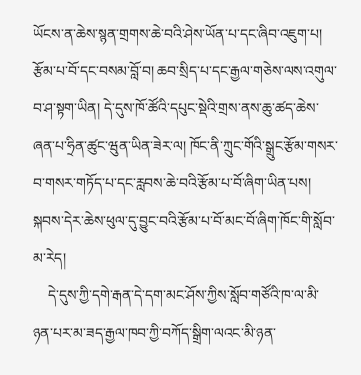ཡོངས་ན་ཆེས་སྙན་གྲགས་ཆེ་བའི་ཤེས་ཡོན་པ་དང་ཞིབ་འཇུག་པ། རྩོམ་པ་བོ་དང་བསམ་བློ་བ། ཆབ་སྲིད་པ་དང་རྒྱལ་གཅེས་ལས་འགུལ་བ་ཤ་སྟག་ཡིན། དེ་དུས་ཁོ་ཚོའི་དཔུང་སྡེའི་གྲས་ནས་ཆུ་ཚད་ཆེས་ཞན་པ་ཧྲིན་ཚུང་ཝུན་ཡིན་ཟེར་ལ། ཁོང་ནི་ཀྲུང་གོའི་སྒྲུང་རྩོམ་གསར་བ་གསར་གཏོད་པ་དང་རླབས་ཆེ་བའི་རྩོམ་པ་བོ་ཞིག་ཡིན་པས། སྐབས་དེར་ཆེས་ཕུལ་དུ་བྱུང་བའི་རྩོམ་པ་བོ་མང་བོ་ཞིག་ཁོང་གི་སློབ་མ་རེད།
    དེ་དུས་ཀྱི་དགེ་རྒན་དེ་དག་མང་ཤོས་ཀྱིས་སློབ་གཙོའི་ཁ་ལ་མི་ཉན་པར་མ་ཟད་རྒྱལ་ཁབ་ཀྱི་བཀོད་སྒྲིག་ལའང་མི་ཉན་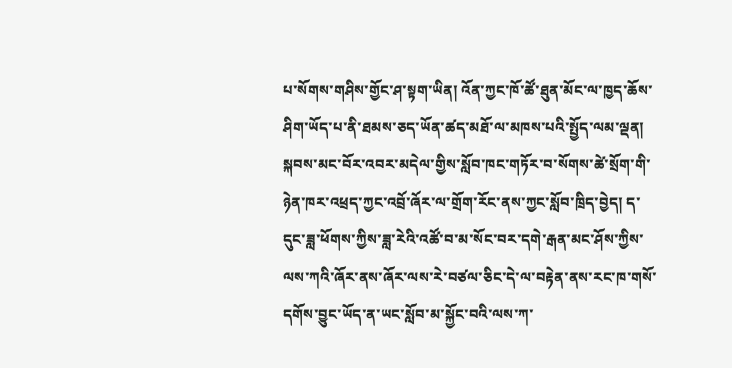པ་སོགས་གཤིས་གྱོང་ཤ་སྟག་ཡིན། འོན་ཀྱང་ཁོ་ཚོ་ཐུན་མོང་ལ་ཁྱད་ཆོས་ཤིག་ཡོད་པ་ནི་ཐམས་ཅད་ཡོན་ཚད་མཐོ་ལ་མཁས་པའི་སྤྱོད་ལམ་ལྡན། སྐབས་མང་བོར་འབར་མདེལ་གྱིས་སློབ་ཁང་གཏོར་བ་སོགས་ཚེ་སྲོག་གི་ཉེན་ཁར་འཕྲད་ཀྱང་འབྲོ་ཞོར་ལ་གྲོག་རོང་ནས་ཀྱང་སློབ་ཁྲིད་བྱེད། ད་དུང་ཟླ་ཕོགས་ཀྱིས་ཟླ་རེའི་འཚོ་བ་མ་སོང་བར་དགེ་རྒན་མང་ཤོས་ཀྱིས་ལས་ཀའི་ཞོར་ནས་ཞོར་ལས་རེ་བཙལ་ཅིང་དེ་ལ་བརྟེན་ནས་རང་ཁ་གསོ་དགོས་བྱུང་ཡོད་ན་ཡང་སློབ་མ་སྐྱོང་བའི་ལས་ཀ་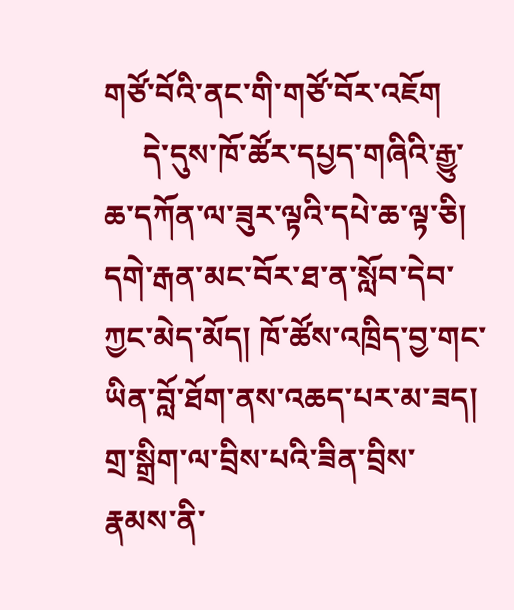གཙོ་བོའི་ནང་གི་གཙོ་བོར་འཇོག
     དེ་དུས་ཁོ་ཚོར་དཔྱད་གཞིའི་རྒྱུ་ཆ་དཀོན་ལ་ཟུར་ལྟའི་དཔེ་ཆ་ལྟ་ཅི། དགེ་རྒན་མང་བོར་ཐ་ན་སློབ་དེབ་ཀྱང་མེད་མོད། ཁོ་ཚོས་འཁྲིད་བྱ་གང་ཡིན་བློ་ཐོག་ནས་འཆད་པར་མ་ཟད། གྲ་སྒྲིག་ལ་བྲིས་པའི་ཟིན་བྲིས་རྣམས་ནི་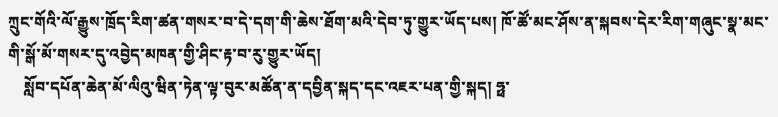ཀྲུང་གོའི་ལོ་རྒྱུས་ཁྲོད་རིག་ཚན་གསར་བ་དེ་དག་གི་ཆེས་ཐོག་མའི་དེབ་ཏུ་གྱུར་ཡོད་པས། ཁོ་ཚོ་མང་ཤོས་ན་སྐབས་དེར་རིག་གཞུང་སྣ་མང་གི་སྒོ་མོ་གསར་དུ་འབྱེད་མཁན་གྱི་ཤིང་རྟ་བ་རུ་གྱུར་ཡོད།
    སློབ་དཔོན་ཆེན་མོ་ལིའུ་ཝིན་ཏེན་ལྟ་བུར་མཚོན་ན་དབྱིན་སྐད་དང་འཇར་པན་གྱི་སྐད། ཧྥ་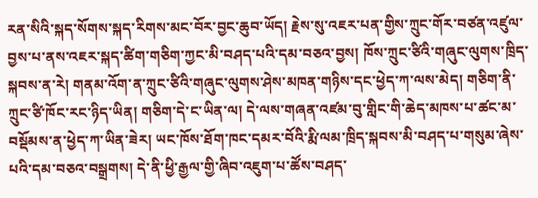རན་སིའི་སྐད་སོགས་སྐད་རིགས་མང་བོར་བྱང་ཆུབ་ཡོད། རྗེས་སུ་འཇར་པན་གྱིས་ཀྲུང་གོར་བཙན་འཛུལ་བྱས་པ་ནས་འཇར་སྐད་ཚིག་གཅིག་ཀྱང་མི་བཤད་པའི་དམ་བཅའ་བྱས། ཁོས་ཀྲུང་ཙིའི་གཞུང་ལུགས་ཁྲིད་སྐབས་ན་རེ། གནམ་འོག་ན་ཀྲུང་ཙིའི་གཞུང་ལུགས་ཤེས་མཁན་གཉིས་དང་ཕྱེད་ཀ་ལས་མེད། གཅིག་ནི་ཀྲུང་ཙི་ཁོང་རང་ཉིད་ཡིན། གཅིག་དེ་ང་ཡིན་ལ། དེ་ལས་གཞན་འཛམ་བུ་གླིང་གི་ཆེད་མཁས་པ་ཚང་མ་བསྡོམས་ན་ཕྱེད་ཀ་ཡིན་ཟེར། ཡང་ཁོས་ཐོག་ཁང་དམར་བོའི་རྨི་ལམ་ཁྲིད་སྐབས་མི་བཤད་པ་གསུམ་ཞེས་པའི་དམ་བཅའ་བསྒྲགས། དེ་ནི་ཕྱི་རྒྱལ་གྱི་ཞིབ་འཇུག་པ་ཚོས་བཤད་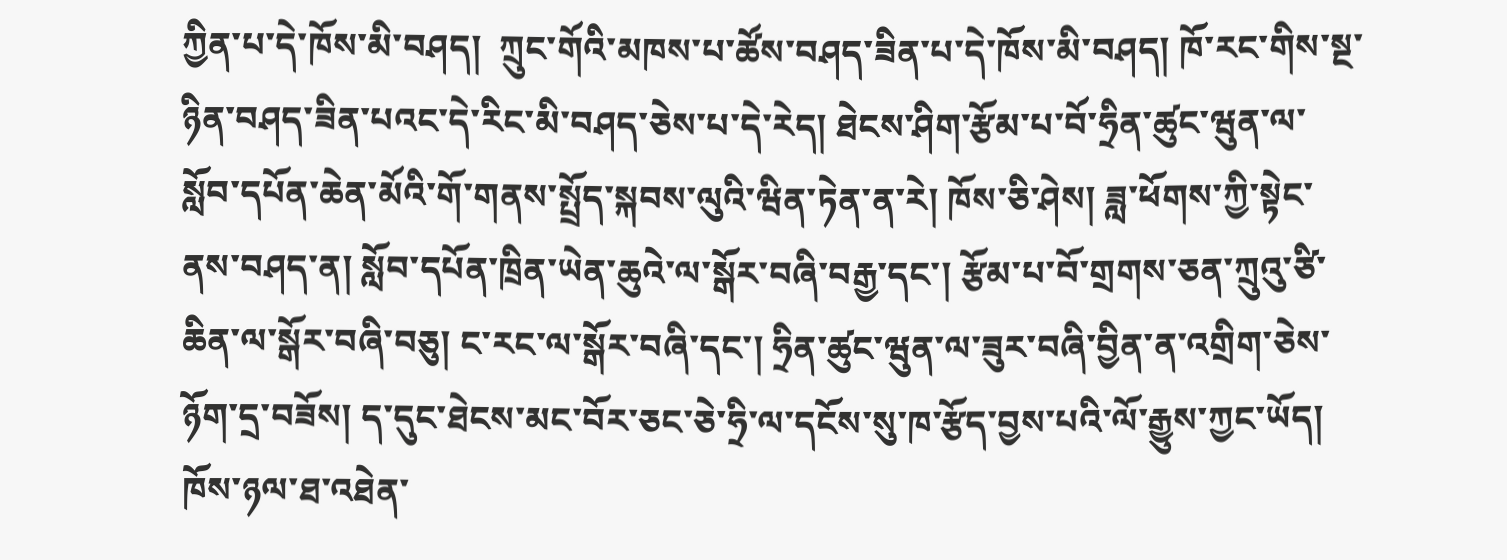ཀྱིན་པ་དེ་ཁོས་མི་བཤད།  ཀྲུང་གོའི་མཁས་པ་ཚོས་བཤད་ཟིན་པ་དེ་ཁོས་མི་བཤད། ཁོ་རང་གིས་སྔ་ཉིན་བཤད་ཟིན་པའང་དེ་རིང་མི་བཤད་ཅེས་པ་དེ་རེད། ཐེངས་ཤིག་རྩོམ་པ་བོ་ཧྲིན་ཚུང་ཝུན་ལ་སློབ་དཔོན་ཆེན་མོའི་གོ་གནས་སྤྲོད་སྐབས་ལུའི་ཝིན་ཏེན་ན་རེ། ཁོས་ཅི་ཤེས། ཟླ་ཕོགས་ཀྱི་སྟེང་ནས་བཤད་ན། སློབ་དཔོན་ཁྲིན་ཡེན་ཆུའེ་ལ་སྒོར་བཞི་བརྒྱ་དང་། རྩོམ་པ་བོ་གྲགས་ཅན་ཀྲུའུ་ཙི་ཆིན་ལ་སྒོར་བཞི་བཅུ། ང་རང་ལ་སྒོར་བཞི་དང་། ཧྲིན་ཚུང་ཝུན་ལ་ཟུར་བཞི་བྱིན་ན་འགྲིག་ཅེས་ཉོག་དྲ་བཟོས། ད་དུང་ཐེངས་མང་བོར་ཅང་ཅེ་ཧྲི་ལ་དངོས་སུ་ཁ་རྩོད་བྱས་པའི་ལོ་རྒྱུས་ཀྱང་ཡོད། ཁོས་ཉལ་ཐ་འཐེན་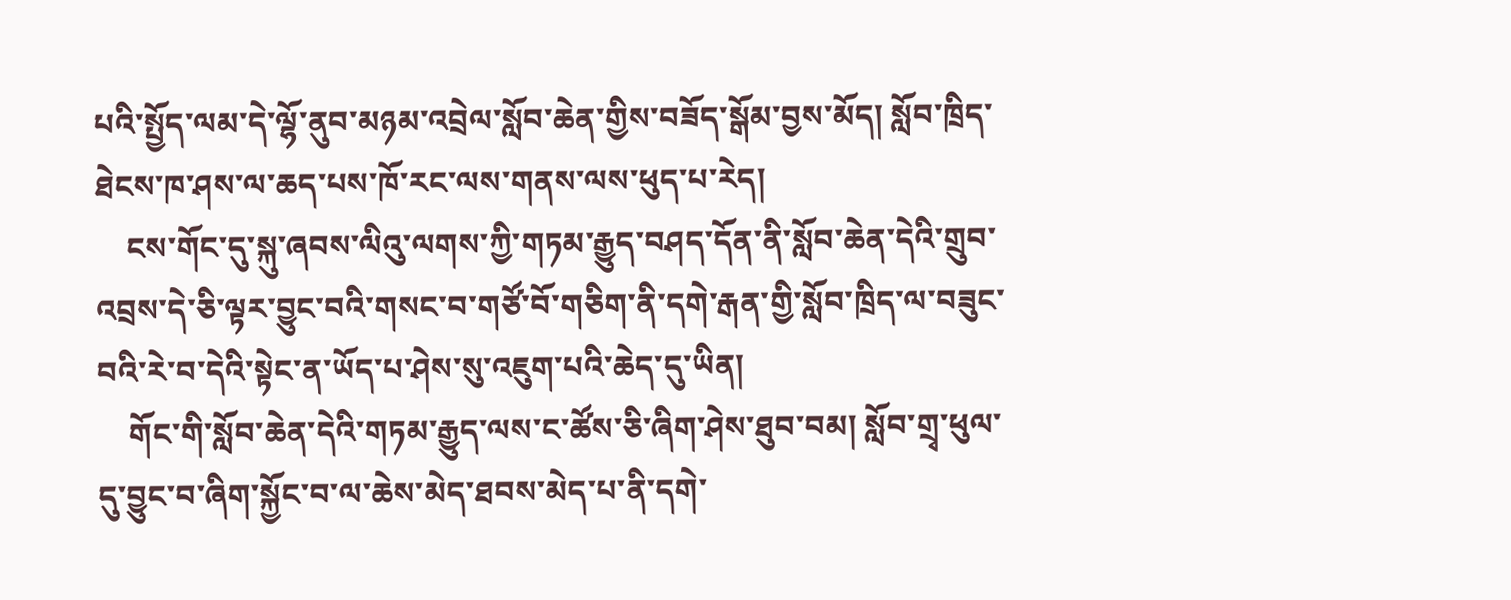པའི་སྤྱོད་ལམ་དེ་ལྷོ་ནུབ་མཉམ་འབྲེལ་སློབ་ཆེན་གྱིས་བཟོད་སྒོམ་བྱས་མོད། སློབ་ཁྲིད་ཐེངས་ཁ་ཤས་ལ་ཆད་པས་ཁོ་རང་ལས་གནས་ལས་ཕུད་པ་རེད།
    ངས་གོང་དུ་སྐུ་ཞབས་ལིའུ་ལགས་ཀྱི་གཏམ་རྒྱུད་བཤད་དོན་ནི་སློབ་ཆེན་དེའི་གྲུབ་འབྲས་དེ་ཅི་ལྟར་བྱུང་བའི་གསང་བ་གཙོ་བོ་གཅིག་ནི་དགེ་རྒན་གྱི་སློབ་ཁྲིད་ལ་བཟུང་བའི་རེ་བ་དེའི་སྟེང་ན་ཡོད་པ་ཤེས་སུ་འཇུག་པའི་ཆེད་དུ་ཡིན།
    གོང་གི་སློབ་ཆེན་དེའི་གཏམ་རྒྱུད་ལས་ང་ཚོས་ཅི་ཞིག་ཤེས་ཐུབ་བམ། སློབ་གྲྭ་ཕུལ་དུ་བྱུང་བ་ཞིག་སྐྱོང་བ་ལ་ཆེས་མེད་ཐབས་མེད་པ་ནི་དགེ་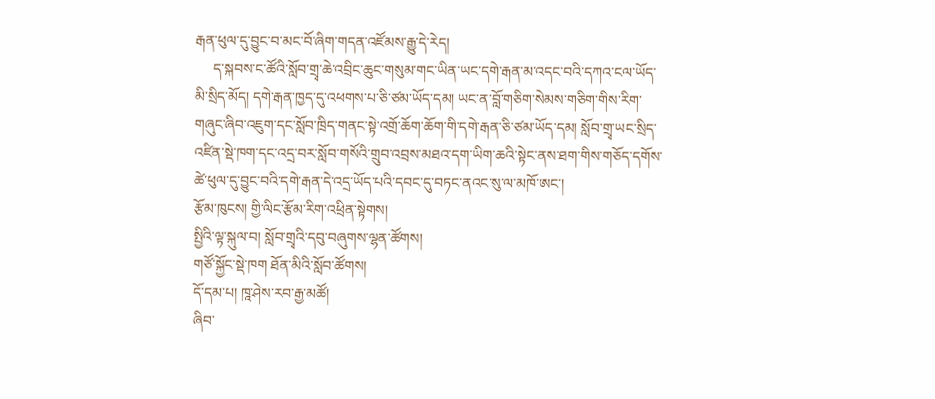རྒན་ཕུལ་དུ་བྱུང་བ་མང་བོ་ཞིག་གདན་འཛོམས་རྒྱུ་དེ་རེད།
     ད་སྐབས་ང་ཚོའི་སློབ་གྲྭ་ཆེ་འབྲིང་ཆུང་གསུམ་གང་ཡིན་ཡང་དགེ་རྒན་མ་འདང་བའི་དཀའ་ངལ་ཡོད་མི་སྲིད་མོད། དགེ་རྒན་ཁྱད་དུ་འཕགས་པ་ཅི་ཙམ་ཡོད་དམ། ཡང་ན་བློ་གཅིག་སེམས་གཅིག་གིས་རིག་གཞུང་ཞིབ་འཇུག་དང་སློབ་ཁྲིད་གནང་སྟེ་འགྲོ་ཆོག་ཆོག་གི་དགེ་རྒན་ཅི་ཙམ་ཡོད་དམ། སློབ་གྲྭ་ཡང་སྲིད་འཛིན་སྡེ་ཁག་དང་འདྲ་བར་སློབ་གསོའི་གྲུབ་འབྲས་མཐའ་དག་ཡིག་ཆའི་སྟེང་ནས་ཐག་གིས་གཅོད་དགོས་ཚེ་ཕུལ་དུ་བྱུང་བའི་དགེ་རྒན་དེ་འདྲ་ཡོད་པའི་དབང་དུ་བཏང་ནའང་སུ་ལ་མཁོ་ཨང་།
རྩོམ་ཁུངས། གྱི་ལིང་རྩོམ་རིག་འཕྲིན་སྟེགས།
སྤྱིའི་ལྟ་སྐུལ་བ། སློབ་གྲྭའི་དབུ་བཞུགས་ལྷན་ཚོགས།
གཙོ་སྐྱོང་སྡེ་ཁག ཐོན་མིའི་སློབ་ཚོགས།
དོ་དམ་པ། ཁཱ་ཤེས་རབ་རྒྱ་མཚོ།
ཞིབ་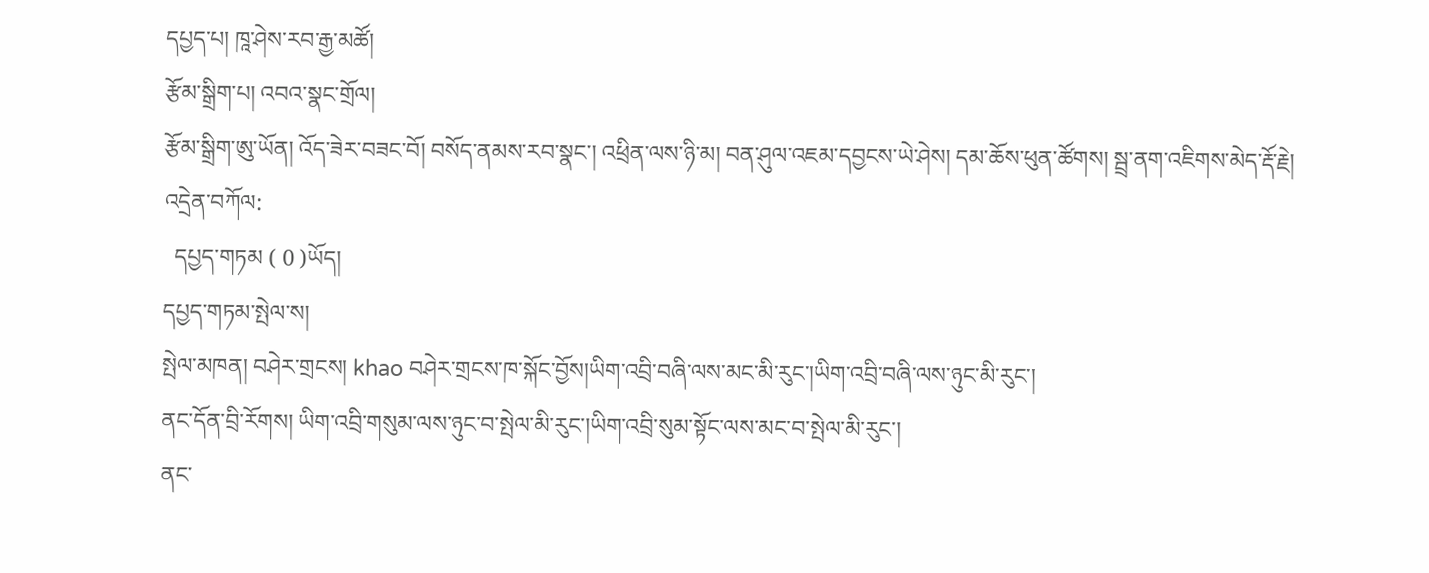དཔྱད་པ། ཁཱ་ཤེས་རབ་རྒྱ་མཚོ།
རྩོམ་སྒྲིག་པ། འབའ་སྣང་གྲོལ།
རྩོམ་སྒྲིག་ཨུ་ཡོན། འོད་ཟེར་བཟང་བོ། བསོད་ནམས་རབ་སྣང་། འཕྲིན་ལས་ཉི་མ། བན་ཤུལ་འཇམ་དབྱངས་ཡེ་ཤེས། དམ་ཆོས་ཕུན་ཚོགས། སྦྲ་ནག་འཇིགས་མེད་རྡོ་རྗེ།
འདྲེན་བཀོལ:
  དཔྱད་གཏམ ( 0 )ཡོད།
དཔྱད་གཏམ་སྤེལ་ས།
སྤེལ་མཁན། བཤེར་གྲངས། khao བཤེར་གྲངས་ཁ་སྐོང་བྱོས།ཡིག་འབྲི་བཞི་ལས་མང་མི་རུང་།ཡིག་འབྲི་བཞི་ལས་ཉུང་མི་རུང་།
ནང་དོན་བྲི་རོགས། ཡིག་འབྲི་གསུམ་ལས་ཉུང་བ་སྤེལ་མི་རུང་།ཡིག་འབྲི་སུམ་སྟོང་ལས་མང་བ་སྤེལ་མི་རུང་།
ནང་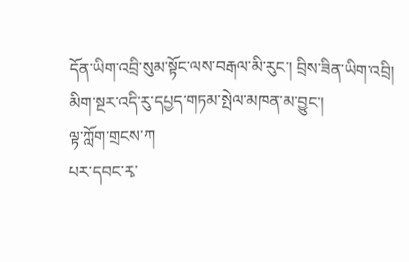དོན་ཡིག་འབྲི་སུམ་སྟོང་ལས་བརྒལ་མི་རུང་། བྲིས་ཟིན་ཡིག་འབྲི།
མིག་སྔར་འདི་རུ་དཔྱད་གཏམ་སྤེལ་མཁན་མ་བྱུང་།
ལྟ་ཀློག་གྲངས་ཀ
པར་དབང་རྭ་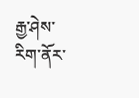རྒྱ་ཤེས་རིག་ནོར་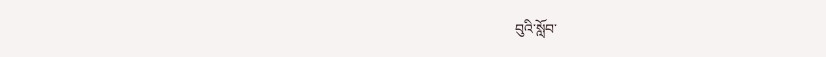བུའི་སློབ་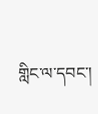གླིང་ལ་དབང་།